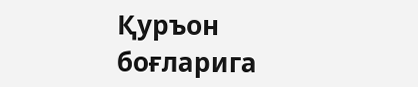Қуръон боғларига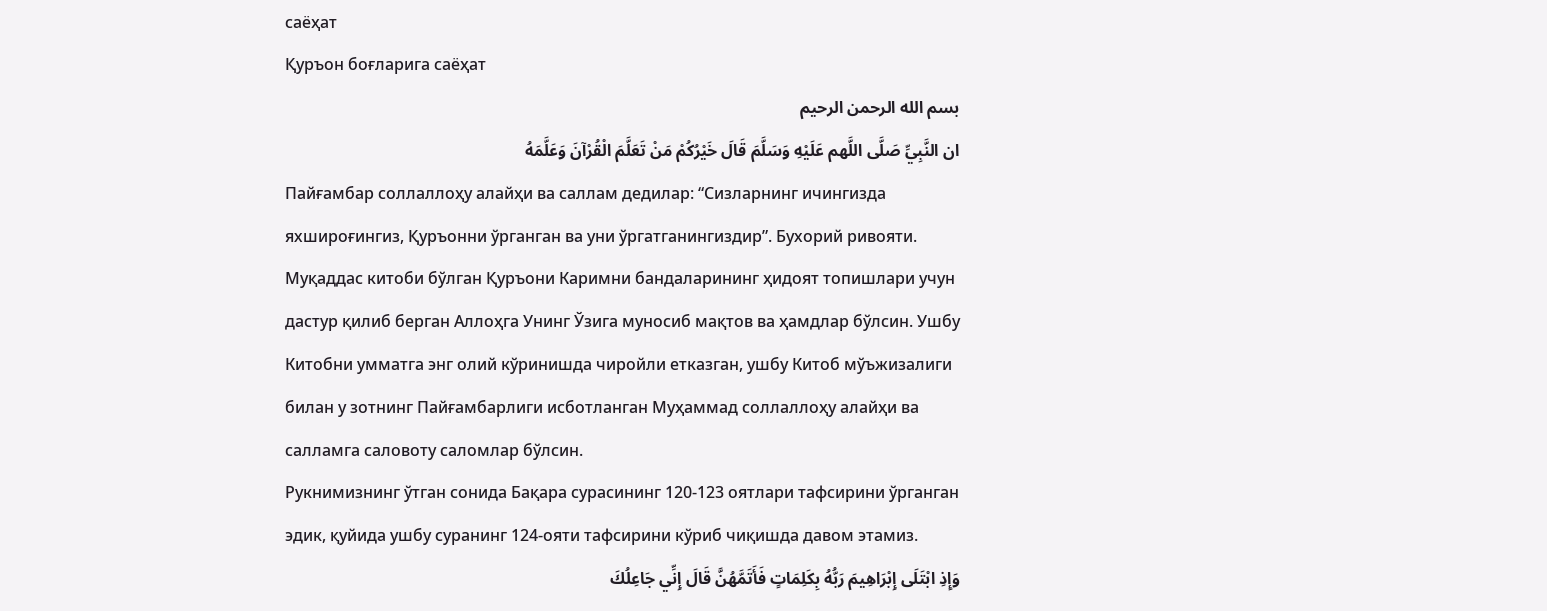саёҳат
Қуръон боғларига саёҳат
بسم الله الرحمن الرحيم
ان النَّبِيِّ صَلَّى اللَّهم عَلَيْهِ وَسَلَّمَ قَالَ خَيْرُكُمْ مَنْ تَعَلَّمَ الْقُرْآنَ وَعَلَّمَهُ
Пайғамбар соллаллоҳу алайҳи ва саллам дедилар: “Сизларнинг ичингизда яхшироғингиз, Қуръонни ўрганган ва уни ўргатганингиздир”. Бухорий ривояти.
Муқаддас китоби бўлган Қуръони Каримни бандаларининг ҳидоят топишлари учун дастур қилиб берган Аллоҳга Унинг Ўзига муносиб мақтов ва ҳамдлар бўлсин. Ушбу Китобни умматга энг олий кўринишда чиройли етказган, ушбу Китоб мўъжизалиги билан у зотнинг Пайғамбарлиги исботланган Муҳаммад соллаллоҳу алайҳи ва салламга саловоту саломлар бўлсин.
Рукнимизнинг ўтган сонида Бақара сурасининг 120-123 оятлари тафсирини ўрганган эдик, қуйида ушбу суранинг 124-ояти тафсирини кўриб чиқишда давом этамиз.
وَإِذِ ابْتَلَى إِبْرَاهِيمَ رَبُّهُ بِكَلِمَاتٍ فَأَتَمَّهُنَّ قَالَ إِنِّي جَاعِلُكَ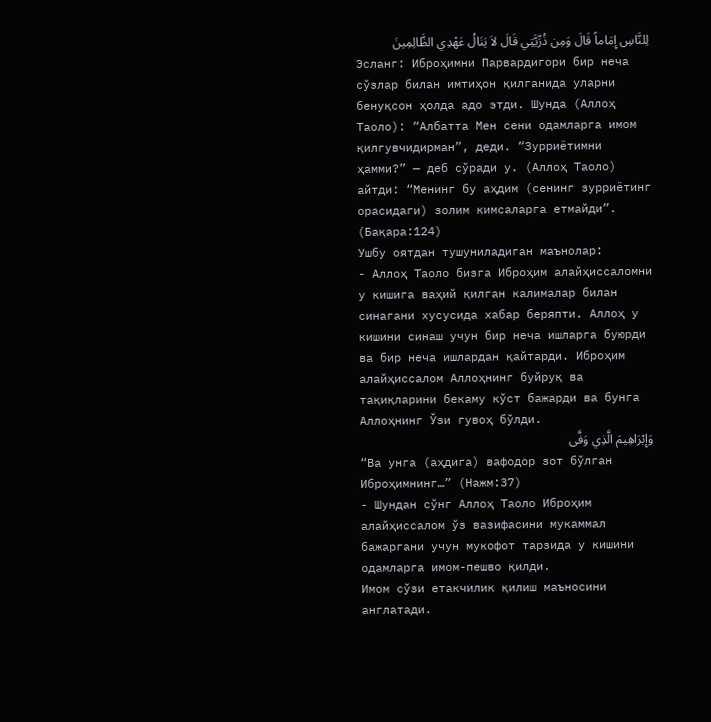لِلنَّاسِ إِمَاماً قَالَ وَمِن ذُرِّيَّتِي قَالَ لاَ يَنَالُ عَهْدِي الظَّالِمِينَ
Эсланг: Иброҳимни Парвардигори бир неча сўзлар билан имтиҳон қилганида уларни бенуқсон ҳолда адо этди. Шунда (Аллоҳ Таоло): “Албатта Мен сени одамларга имом қилгувчидирман”, деди. “Зурриётимни ҳамми?” — деб сўради у. (Аллоҳ Таоло) айтди: “Менинг бу аҳдим (сенинг зурриётинг орасидаги) золим кимсаларга етмайди”. (Бақара:124)
Ушбу оятдан тушуниладиган маънолар:
- Аллоҳ Таоло бизга Иброҳим алайҳиссаломни у кишига ваҳий қилган калималар билан синагани хусусида хабар беряпти. Аллоҳ у кишини синаш учун бир неча ишларга буюрди ва бир неча ишлардан қайтарди. Иброҳим алайҳиссалом Аллоҳнинг буйруқ ва тақиқларини бекаму кўст бажарди ва бунга Аллоҳнинг Ўзи гувоҳ бўлди.
وَإِبْرَاهِيمَ الَّذِي وَفَّى
“Ва унга (аҳдига) вафодор зот бўлган Иброҳимнинг…” (Нажм:37)
- Шундан сўнг Аллоҳ Таоло Иброҳим алайҳиссалом ўз вазифасини мукаммал бажаргани учун мукофот тарзида у кишини одамларга имом-пешво қилди.
Имом сўзи етакчилик қилиш маъносини англатади.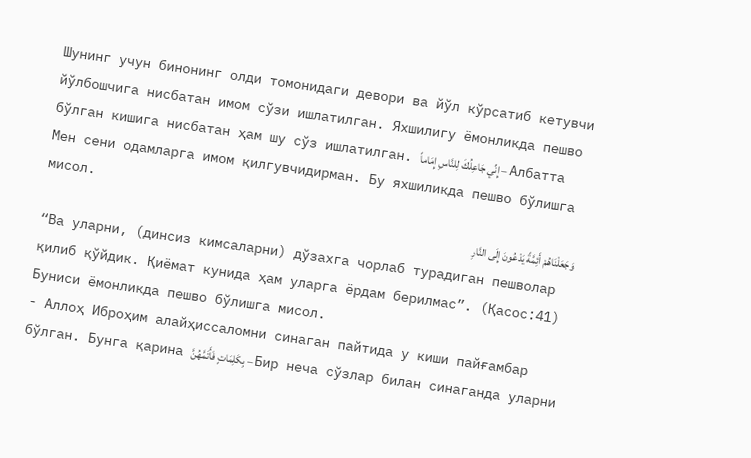Шунинг учун бинонинг олди томонидаги девори ва йўл кўрсатиб кетувчи йўлбошчига нисбатан имом сўзи ишлатилган. Яхшилигу ёмонликда пешво бўлган кишига нисбатан ҳам шу сўз ишлатилган. إِنِّي جَاعِلُكَ لِلنَّاسِ إِمَاماً – Албатта Мен сени одамларга имом қилгувчидирман. Бу яхшиликда пешво бўлишга мисол.
وَجَعَلْنَاهُمْ أَئِمَّةً يَدْعُونَ إِلَى النَّارِ
“Ва уларни, (динсиз кимсаларни) дўзахга чорлаб турадиган пешволар қилиб қўйдик. Қиёмат кунида ҳам уларга ёрдам берилмас”. (Қасос:41) Буниси ёмонликда пешво бўлишга мисол.
- Аллоҳ Иброҳим алайҳиссаломни синаган пайтида у киши пайғамбар бўлган. Бунга қарина بِكَلِمَاتٍ فَأَتَمَّهُنَّ – Бир неча сўзлар билан синаганда уларни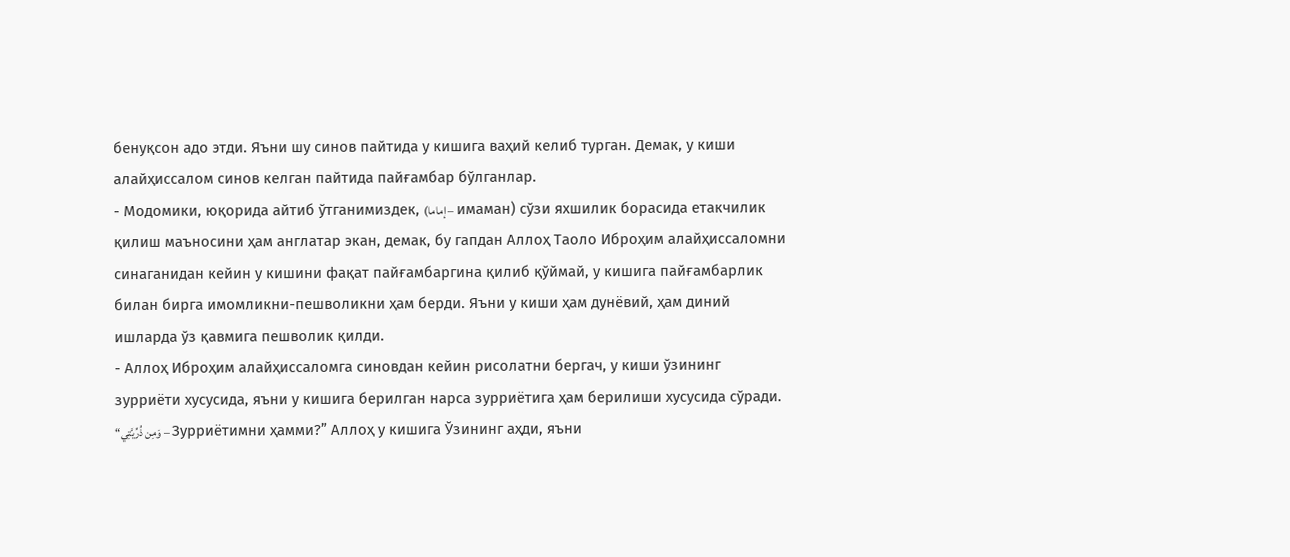бенуқсон адо этди. Яъни шу синов пайтида у кишига ваҳий келиб турган. Демак, у киши алайҳиссалом синов келган пайтида пайғамбар бўлганлар.
- Модомики, юқорида айтиб ўтганимиздек, (إماما – имаман) сўзи яхшилик борасида етакчилик қилиш маъносини ҳам англатар экан, демак, бу гапдан Аллоҳ Таоло Иброҳим алайҳиссаломни синаганидан кейин у кишини фақат пайғамбаргина қилиб қўймай, у кишига пайғамбарлик билан бирга имомликни-пешволикни ҳам берди. Яъни у киши ҳам дунёвий, ҳам диний ишларда ўз қавмига пешволик қилди.
- Аллоҳ Иброҳим алайҳиссаломга синовдан кейин рисолатни бергач, у киши ўзининг зурриёти хусусида, яъни у кишига берилган нарса зурриётига ҳам берилиши хусусида сўради. “وَمِن ذُرِّيَّتِي – Зурриётимни ҳамми?” Аллоҳ у кишига Ўзининг аҳди, яъни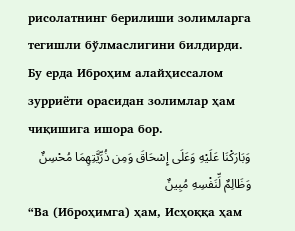рисолатнинг берилиши золимларга тегишли бўлмаслигини билдирди. Бу ерда Иброҳим алайҳиссалом зурриёти орасидан золимлар ҳам чиқишига ишора бор.
وَبَارَكْنَا عَلَيْهِ وَعَلَى إِسْحَاقَ وَمِن ذُرِّيَّتِهِمَا مُحْسِنٌ وَظَالِمٌ لِّنَفْسِهِ مُبِينٌ
“Ва (Иброҳимга) ҳам, Исҳоққа ҳам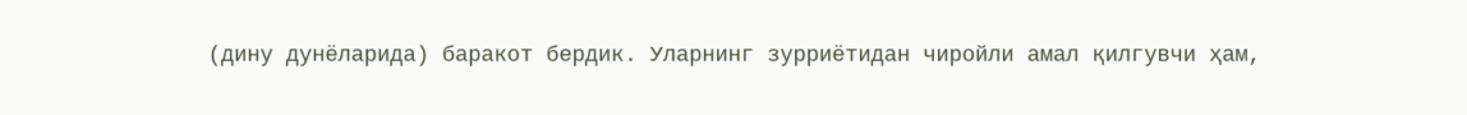(дину дунёларида) баракот бердик. Уларнинг зурриётидан чиройли амал қилгувчи ҳам,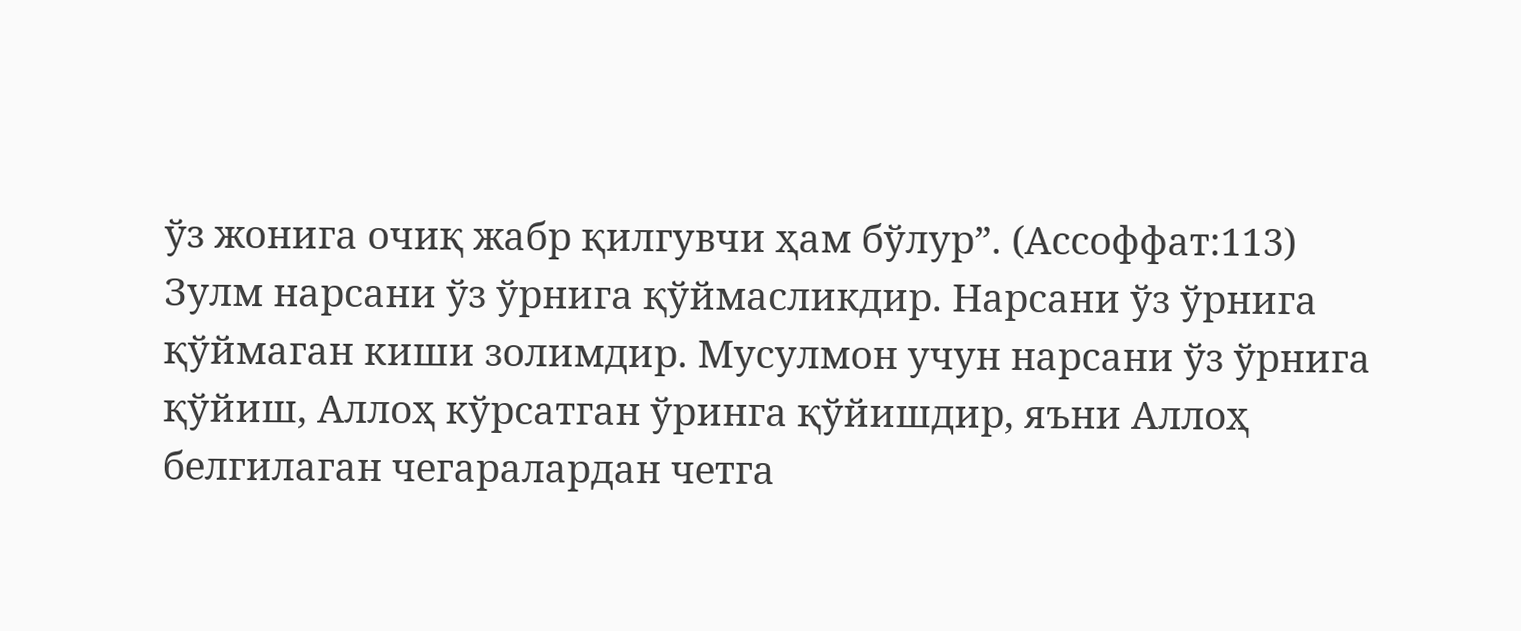ўз жонига очиқ жабр қилгувчи ҳам бўлур”. (Ассоффат:113)
Зулм нарсани ўз ўрнига қўймасликдир. Нарсани ўз ўрнига қўймаган киши золимдир. Мусулмон учун нарсани ўз ўрнига қўйиш, Аллоҳ кўрсатган ўринга қўйишдир, яъни Аллоҳ белгилаган чегаралардан четга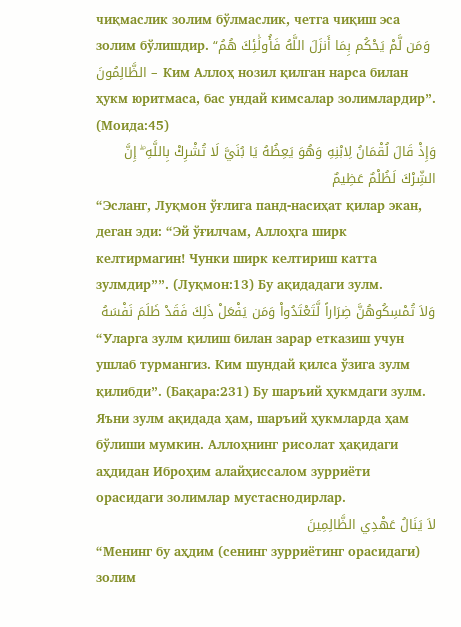чиқмаслик золим бўлмаслик, четга чиқиш эса золим бўлишдир. “وَمَن لَّمْ يَحْكُم بِمَا أَنزَلَ اللَّهُ فَأُولَٰئِكَ هُمُ الظَّالِمُونَ – Ким Аллоҳ нозил қилган нарса билан ҳукм юритмаса, бас ундай кимсалар золимлардир”. (Моида:45)
وَإِذْ قَالَ لُقْمَانُ لِابْنِهِ وَهُوَ يَعِظُهُ يَا بُنَيَّ لَا تُشْرِكْ بِاللَّهِ ۖ إِنَّ الشِّرْكَ لَظُلْمٌ عَظِيمٌ
“Эсланг, Луқмон ўғлига панд-насиҳат қилар экан, деган эди: “Эй ўғилчам, Аллоҳга ширк келтирмагин! Чунки ширк келтириш катта зулмдир””. (Луқмон:13) Бу ақидадаги зулм.
وَلاَ تُمْسِكُوهُنَّ ضِرَاراً لَّتَعْتَدُواْ وَمَن يَفْعَلْ ذَلِكَ فَقَدْ ظَلَمَ نَفْسَهُ
“Уларга зулм қилиш билан зарар етказиш учун ушлаб турмангиз. Ким шундай қилса ўзига зулм қилибди”. (Бақара:231) Бу шаръий ҳукмдаги зулм. Яъни зулм ақидада ҳам, шаръий ҳукмларда ҳам бўлиши мумкин. Аллоҳнинг рисолат ҳақидаги аҳдидан Иброҳим алайҳиссалом зурриёти орасидаги золимлар мустаснодирлар.
لاَ يَنَالُ عَهْدِي الظَّالِمِينَ
“Менинг бу аҳдим (сенинг зурриётинг орасидаги) золим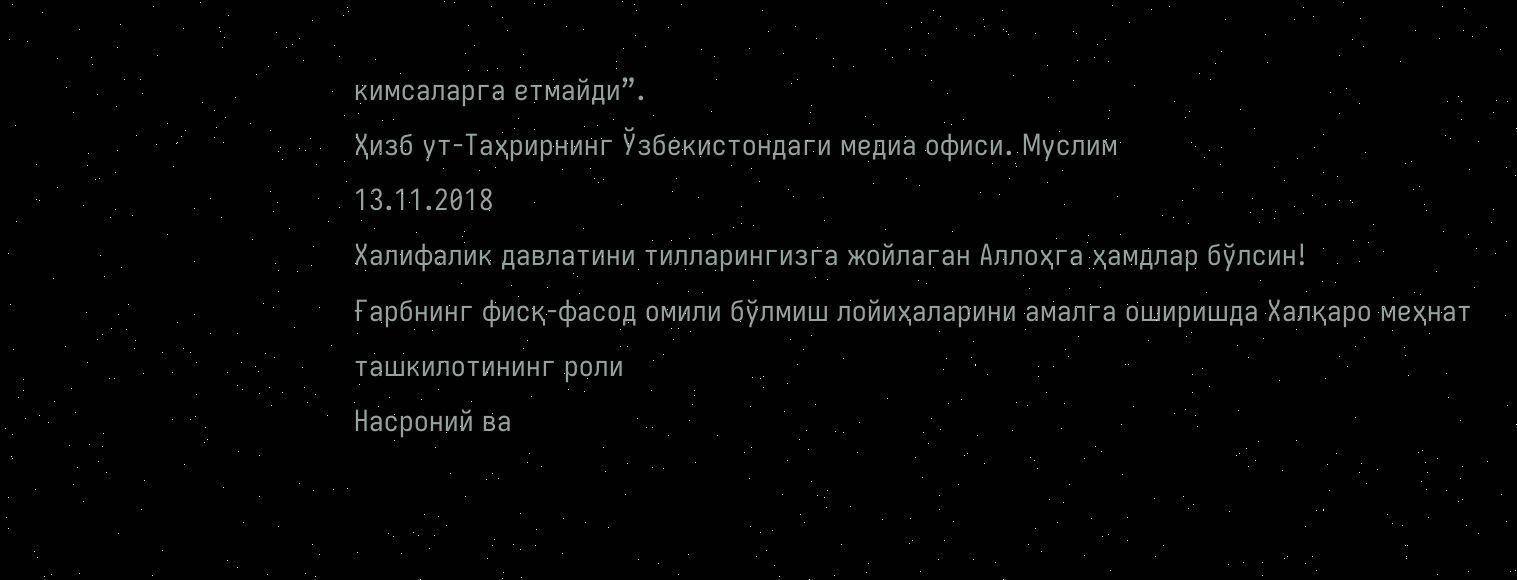кимсаларга етмайди”.
Ҳизб ут-Таҳрирнинг Ўзбекистондаги медиа офиси. Муслим
13.11.2018
Халифалик давлатини тилларингизга жойлаган Аллоҳга ҳамдлар бўлсин!
Ғарбнинг фисқ-фасод омили бўлмиш лойиҳаларини амалга оширишда Халқаро меҳнат ташкилотининг роли
Насроний ва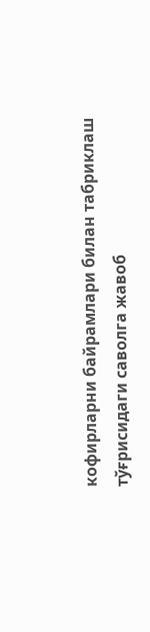кофирларни байрамлари билан табриклаш тўғрисидаги саволга жавоб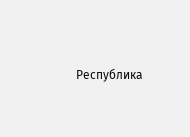Республика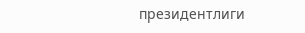президентлиги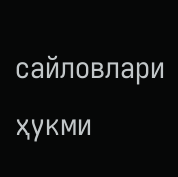сайловлари ҳукми